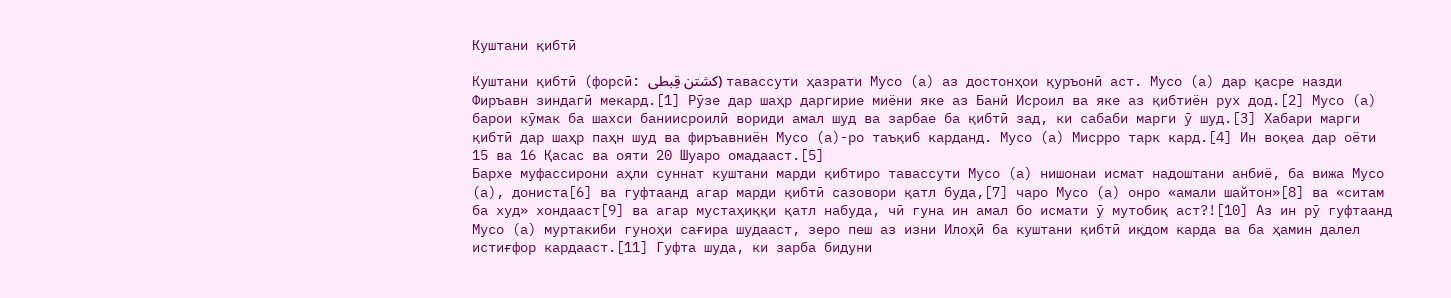Куштани қибтӣ

Куштани қибтӣ (форсӣ: کشتن قِبطی) тавассути ҳазрати Мусо (а) аз достонҳои қуръонӣ аст. Мусо (а) дар қасре назди Фиръавн зиндагӣ мекард.[1] Рӯзе дар шаҳр даргирие миёни яке аз Банӣ Исроил ва яке аз қибтиён рух дод.[2] Мусо (а) барои кӯмак ба шахси баниисроилӣ вориди амал шуд ва зарбае ба қибтӣ зад, ки сабаби марги ӯ шуд.[3] Хабари марги қибтӣ дар шаҳр паҳн шуд ва фиръавниён Мусо (а)-ро таъқиб карданд. Мусо (а) Мисрро тарк кард.[4] Ин воқеа дар оёти 15 ва 16 Қасас ва ояти 20 Шуаро омадааст.[5]
Бархе муфассирони аҳли суннат куштани марди қибтиро тавассути Мусо (а) нишонаи исмат надоштани анбиё, ба вижа Мусо (а), дониста[6] ва гуфтаанд агар марди қибтӣ сазовори қатл буда,[7] чаро Мусо (а) онро «амали шайтон»[8] ва «ситам ба худ» хондааст[9] ва агар мустаҳиққи қатл набуда, чӣ гуна ин амал бо исмати ӯ мутобиқ аст?![10] Аз ин рӯ гуфтаанд Мусо (а) муртакиби гуноҳи сағира шудааст, зеро пеш аз изни Илоҳӣ ба куштани қибтӣ иқдом карда ва ба ҳамин далел истиғфор кардааст.[11] Гуфта шуда, ки зарба бидуни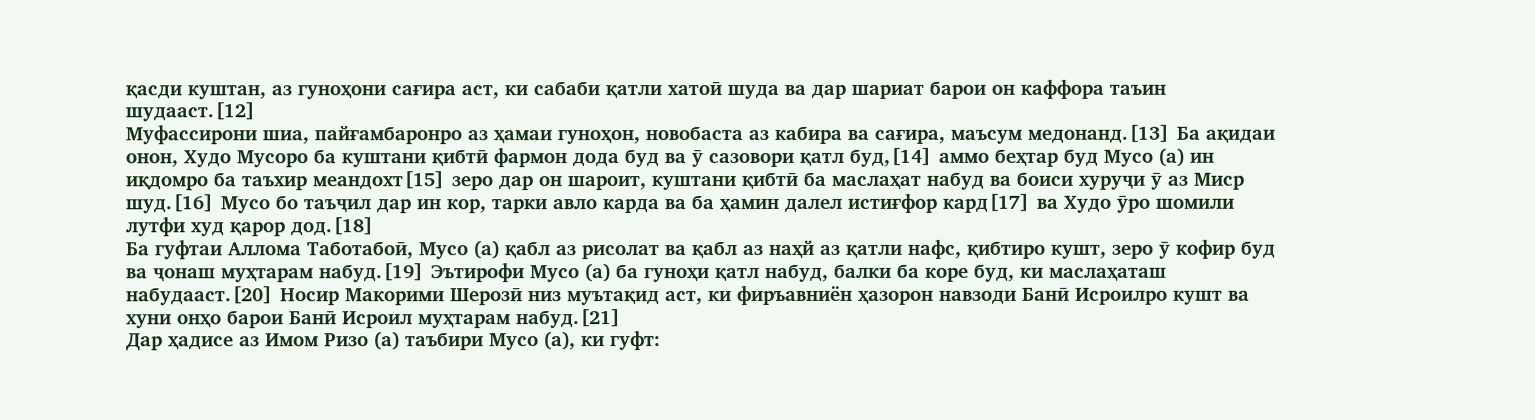қасди куштан, аз гуноҳони сағира аст, ки сабаби қатли хатоӣ шуда ва дар шариат барои он каффора таъин шудааст.[12]
Муфассирони шиа, пайғамбаронро аз ҳамаи гуноҳон, новобаста аз кабира ва сағира, маъсум медонанд.[13] Ба ақидаи онон, Худо Мусоро ба куштани қибтӣ фармон дода буд ва ӯ сазовори қатл буд,[14] аммо беҳтар буд Мусо (а) ин иқдомро ба таъхир меандохт[15] зеро дар он шароит, куштани қибтӣ ба маслаҳат набуд ва боиси хуруҷи ӯ аз Миср шуд.[16] Мусо бо таъҷил дар ин кор, тарки авло карда ва ба ҳамин далел истиғфор кард[17] ва Худо ӯро шомили лутфи худ қарор дод.[18]
Ба гуфтаи Аллома Таботабоӣ, Мусо (а) қабл аз рисолат ва қабл аз наҳй аз қатли нафс, қибтиро кушт, зеро ӯ кофир буд ва ҷонаш муҳтарам набуд.[19] Эътирофи Мусо (а) ба гуноҳи қатл набуд, балки ба коре буд, ки маслаҳаташ набудааст.[20] Носир Макорими Шерозӣ низ муътақид аст, ки фиръавниён ҳазорон навзоди Банӣ Исроилро кушт ва хуни онҳо барои Банӣ Исроил муҳтарам набуд.[21]
Дар ҳадисе аз Имом Ризо (а) таъбири Мусо (а), ки гуфт: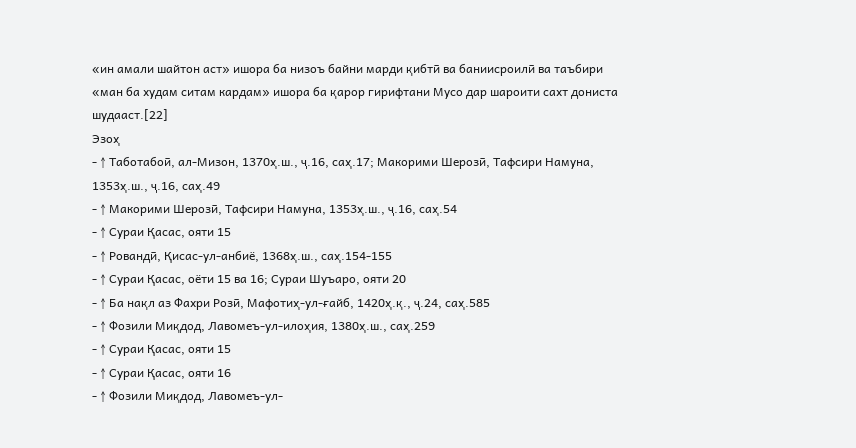«ин амали шайтон аст» ишора ба низоъ байни марди қибтӣ ва баниисроилӣ ва таъбири «ман ба худам ситам кардам» ишора ба қарор гирифтани Мусо дар шароити сахт дониста шудааст.[22]
Эзоҳ
- ↑ Таботабоӣ, ал-Мизон, 1370ҳ.ш., ҷ.16, саҳ.17; Макорими Шерозӣ, Тафсири Намуна, 1353ҳ.ш., ҷ.16, саҳ.49
- ↑ Макорими Шерозӣ, Тафсири Намуна, 1353ҳ.ш., ҷ.16, саҳ.54
- ↑ Сураи Қасас, ояти 15
- ↑ Ровандӣ, Қисас-ул-анбиё, 1368ҳ.ш., саҳ.154-155
- ↑ Сураи Қасас, оёти 15 ва 16; Сураи Шуъаро, ояти 20
- ↑ Ба нақл аз Фахри Розӣ, Мафотиҳ-ул-ғайб, 1420ҳ.қ., ҷ.24, саҳ.585
- ↑ Фозили Миқдод, Лавомеъ-ул-илоҳия, 1380ҳ.ш., саҳ.259
- ↑ Сураи Қасас, ояти 15
- ↑ Сураи Қасас, ояти 16
- ↑ Фозили Миқдод, Лавомеъ-ул-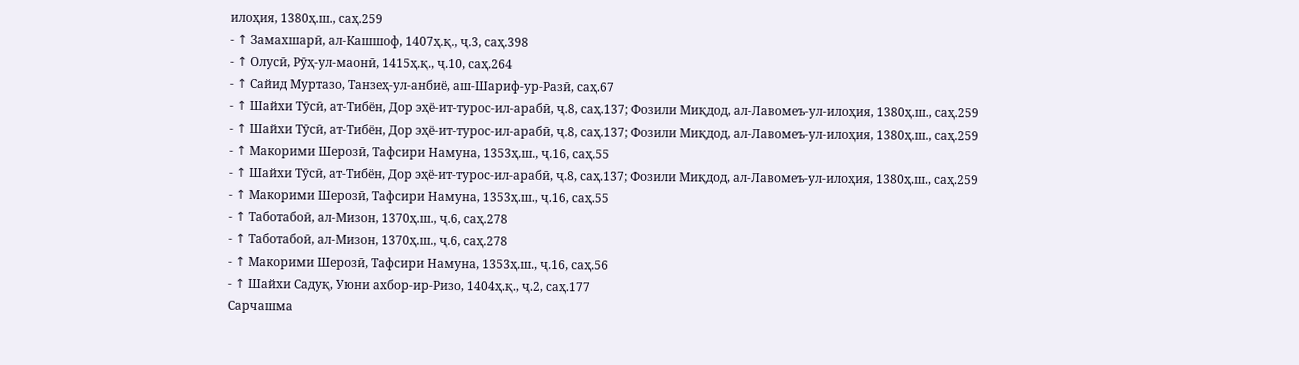илоҳия, 1380ҳ.ш., саҳ.259
- ↑ Замахшарӣ, ал-Кашшоф, 1407ҳ.қ., ҷ.3, саҳ.398
- ↑ Олусӣ, Рӯҳ-ул-маонӣ, 1415ҳ.қ., ҷ.10, саҳ.264
- ↑ Сайид Муртазо, Танзеҳ-ул-анбиё, аш-Шариф-ур-Разӣ, саҳ.67
- ↑ Шайхи Тӯсӣ, ат-Тибён, Дор эҳё-ит-турос-ил-арабӣ, ҷ.8, саҳ.137; Фозили Миқдод, ал-Лавомеъ-ул-илоҳия, 1380ҳ.ш., саҳ.259
- ↑ Шайхи Тӯсӣ, ат-Тибён, Дор эҳё-ит-турос-ил-арабӣ, ҷ.8, саҳ.137; Фозили Миқдод, ал-Лавомеъ-ул-илоҳия, 1380ҳ.ш., саҳ.259
- ↑ Макорими Шерозӣ, Тафсири Намуна, 1353ҳ.ш., ҷ.16, саҳ.55
- ↑ Шайхи Тӯсӣ, ат-Тибён, Дор эҳё-ит-турос-ил-арабӣ, ҷ.8, саҳ.137; Фозили Миқдод, ал-Лавомеъ-ул-илоҳия, 1380ҳ.ш., саҳ.259
- ↑ Макорими Шерозӣ, Тафсири Намуна, 1353ҳ.ш., ҷ.16, саҳ.55
- ↑ Таботабоӣ, ал-Мизон, 1370ҳ.ш., ҷ.6, саҳ.278
- ↑ Таботабоӣ, ал-Мизон, 1370ҳ.ш., ҷ.6, саҳ.278
- ↑ Макорими Шерозӣ, Тафсири Намуна, 1353ҳ.ш., ҷ.16, саҳ.56
- ↑ Шайхи Садуқ, Уюни ахбор-ир-Ризо, 1404ҳ.қ., ҷ.2, саҳ.177
Сарчашма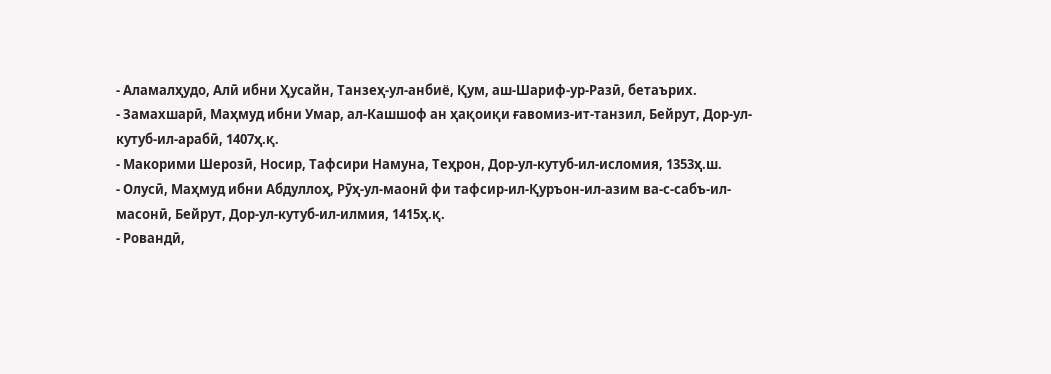- Аламалҳудо, Алӣ ибни Ҳусайн, Танзеҳ-ул-анбиё, Қум, аш-Шариф-ур-Разӣ, бетаърих.
- Замахшарӣ, Маҳмуд ибни Умар, ал-Кашшоф ан ҳақоиқи ғавомиз-ит-танзил, Бейрут, Дор-ул-кутуб-ил-арабӣ, 1407ҳ.қ.
- Макорими Шерозӣ, Носир, Тафсири Намуна, Теҳрон, Дор-ул-кутуб-ил-исломия, 1353ҳ.ш.
- Олусӣ, Маҳмуд ибни Абдуллоҳ, Рӯҳ-ул-маонӣ фи тафсир-ил-Қуръон-ил-азим ва-с-сабъ-ил-масонӣ, Бейрут, Дор-ул-кутуб-ил-илмия, 1415ҳ.қ.
- Ровандӣ,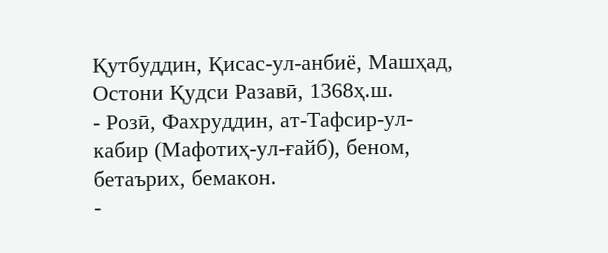Қутбуддин, Қисас-ул-анбиё, Машҳад, Остони Қудси Разавӣ, 1368ҳ.ш.
- Розӣ, Фахруддин, ат-Тафсир-ул-кабир (Мафотиҳ-ул-ғайб), беном, бетаърих, бемакон.
-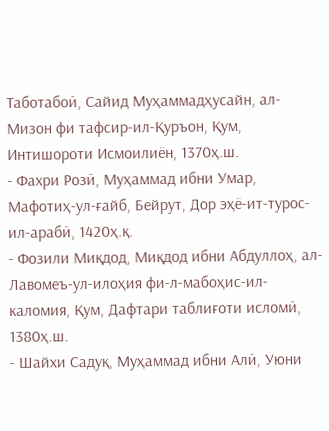Таботабоӣ, Сайид Муҳаммадҳусайн, ал-Мизон фи тафсир-ил-Қуръон, Қум, Интишороти Исмоилиён, 1370ҳ.ш.
- Фахри Розӣ, Муҳаммад ибни Умар, Мафотиҳ-ул-ғайб, Бейрут, Дор эҳё-ит-турос-ил-арабӣ, 1420ҳ.қ.
- Фозили Миқдод, Миқдод ибни Абдуллоҳ, ал-Лавомеъ-ул-илоҳия фи-л-мабоҳис-ил-каломия, Қум, Дафтари таблиғоти исломӣ, 1380ҳ.ш.
- Шайхи Садуқ, Муҳаммад ибни Алӣ, Уюни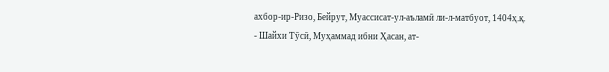ахбор-ир-Ризо, Бейрут, Муассисат-ул-аъламӣ ли-л-матбуот, 1404ҳ.қ.
- Шайхи Тӯсӣ, Муҳаммад ибни Ҳасан, ат-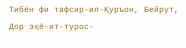Тибён фи тафсир-ил-Қуръон, Бейрут, Дор эҳё-ит-турос-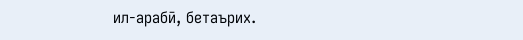ил-арабӣ, бетаърих.